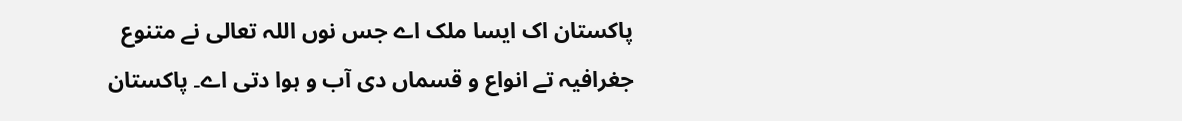پاکستان اک ایسا ملک اے جس نوں اللہ تعالی نے متنوع جغرافیہ تے انواع و قسماں دی آب و ہوا دتی اے۔ پاکستان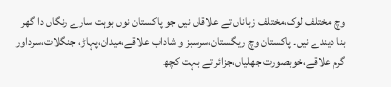وچ مختلف لوک،مختلف زباناں تے علاقاں نيں جو پاکستان نوں بوہت سارے رنگاں دا گھر بنا دیندے نيں۔ پاکستان وچ ریگستان،سرسبز و شاداب علاقے،میدان،پہاڑ، جنگلات،سرداور گرم علاقے،خوبصورت جھلیاں،جزائر تے بہت کچھ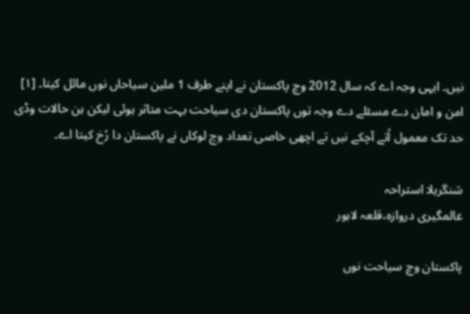نيں۔ ایہی وجہ اے کہ سال 2012 وچ پاکستان نے اپنے طرف 1 ملین سیاحاں نوں مائل کيتا۔ [۱] امن و امان دے مسئلے دے وجہ توں پاکستان دی سیاحت بہت متاثر ہوئی لیکن ہن حالات وڈی حد تک معمول اُتے آچکے نيں تے اچھی خاصی تعداد وچ لوکاں نے پاکستان دا رُخ کيتا اے۔

شنگریلا استراحہ
عالمگیری دروازہ،قلعہ لاہور

پاکستان وچ سیاحت نوں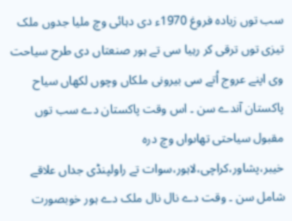سب توں زیادہ فروغ 1970ء دی دہائی وچ ملیا جدوں ملک تیزی توں ترقی کر رہیا سی تے ہور صنعتاں دی طرح سیاحت وی اپنے عروج اُتے سی بیرونی ملکاں وچوں لکھاں سیاح پاکستان آندے سن ۔ اس وقت پاکستان دے سب توں مقبول سیاحتی تھاںواں وچ درہ خیبر،پشاور،کراچی،لاہور،سوات تے راولپنڈی جداں علاقے شامل سن ۔ وقت دے نال نال ملک دے ہور خوبصورت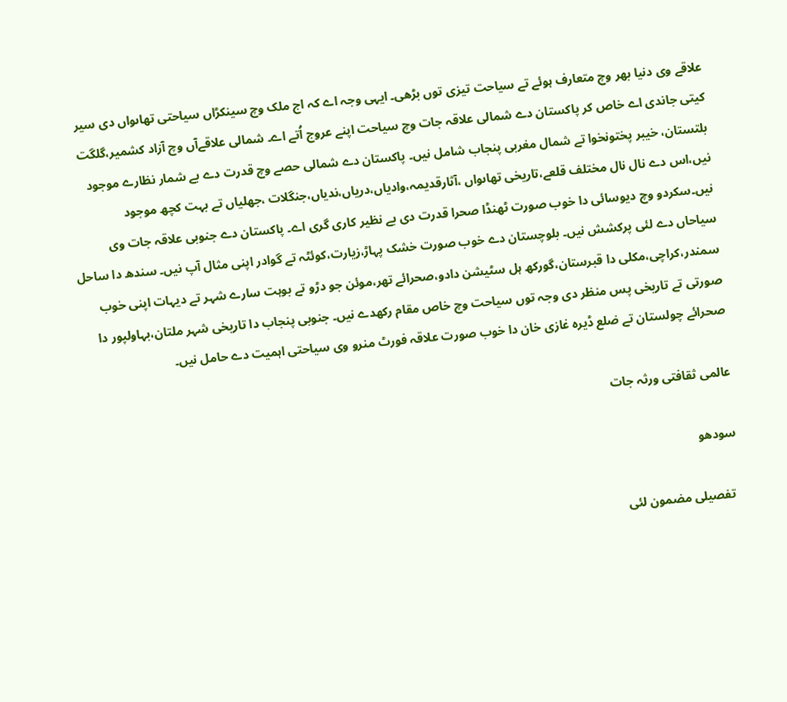علاقے وی دنیا بھر وچ متعارف ہوئے تے سیاحت تیزی توں بڑھی۔ ایہی وجہ اے کہ اج ملک وچ سینکڑاں سیاحتی تھاںواں دی سیر کيتی جاندی اے خاص کر پاکستان دے شمالی علاقہ جات وچ سیاحت اپنے عروج اُتے اے۔ شمالی علاقےآں وچ آزاد کشمیر،گلگت بلتستان، خیبر پختونخوا تے شمال مغربی پنجاب شامل نيں۔ پاکستان دے شمالی حصے وچ قدرت دے بے شمار نظارے موجود نيں،اس دے نال نال مختلف قلعے،تاریخی تھاںواں ،آثارقدیمہ،وادیاں،دریاں،ندیاں،جنگلات ،جھلیاں تے بہت کچھ موجود نيں۔سکردو وچ دیوسائی دا خوب صورت ٹھنڈا صحرا قدرت دی بے نظیر کاری گری اے۔ پاکستان دے جنوبی علاقہ جات وی سیاحاں دے لئی پرکشش نيں۔ بلوچستان دے خوب صورت خشک پہاڑ،زیارت،کوئٹہ تے گوادر اپنی مثال آپ نيں۔ سندھ دا ساحل سمندر،کراچی،مکلی دا قبرستان،گورکھ ہل سٹیشن دادو،صحرائے تھر،موئن جو دڑو تے بوہت سارے شہر تے دیہات اپنی خوب صورتی تے تاریخی پس منظر دی وجہ توں سیاحت وچ خاص مقام رکھدے نيں۔ جنوبی پنجاب دا تاریخی شہر ملتان،بہاولپور دا صحرائے چولستان تے ضلع ڈیرہ غازی خان دا خوب صورت علاقہ فورٹ منرو وی سیاحتی اہمیت دے حامل نيں۔

عالمی ثقافتی ورثہ جات

سودھو

  تفصیلی مضمون لئی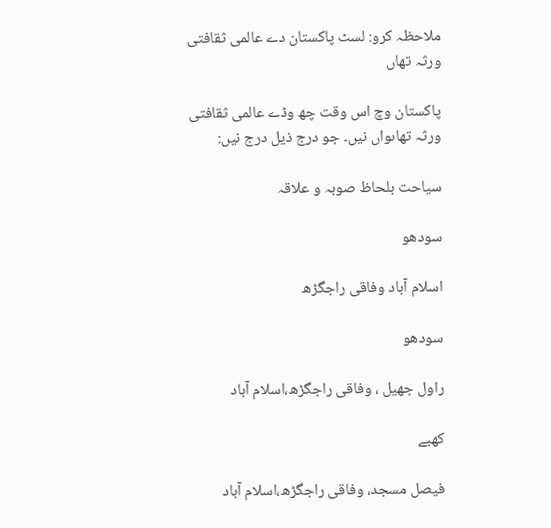ملاحظہ کرو: لسٹ پاکستان دے عالمی ثقافتی ورثہ تھاں

پاکستان وچ اس وقت چھ وڈے عالمی ثقافتی ورثہ تھاںواں نيں۔ جو درج ذیل درج نيں:

سیاحت بلحاظ صوبہ و علاقہ

سودھو

اسلام آباد وفاقی راجگڑھ

سودھو

راول جھیل ، وفاقی راجگڑھ،اسلام آباد

کھبے

فیصل مسجد، وفاقی راجگڑھ،اسلام آباد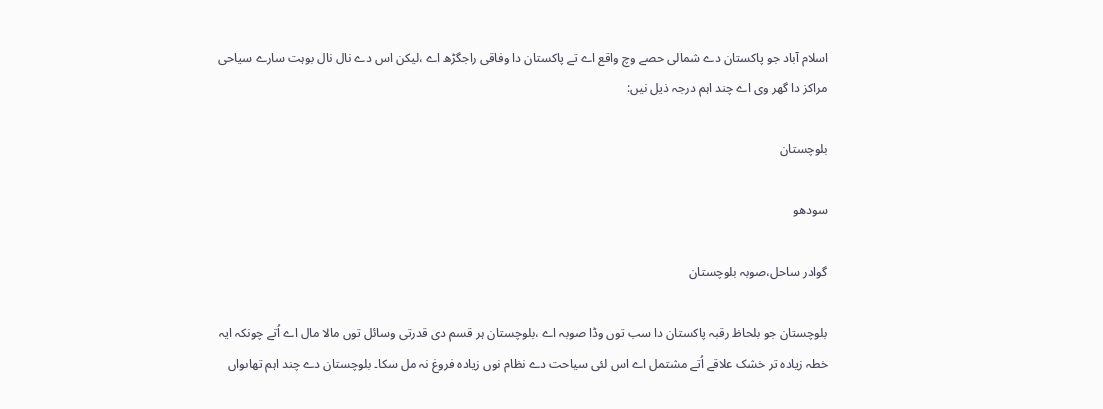اسلام آباد جو پاکستان دے شمالی حصے وچ واقع اے تے پاکستان دا وفاقی راجگڑھ اے ،لیکن اس دے نال نال بوہت سارے سیاحی مراکز دا گھر وی اے چند اہم درجہ ذیل نيں:

بلوچستان

سودھو

گوادر ساحل،صوبہ بلوچستان

بلوچستان جو بلحاظ رقبہ پاکستان دا سب توں وڈا صوبہ اے ،بلوچستان ہر قسم دی قدرتی وسائل توں مالا مال اے اُتے چونکہ ایہ خطہ زیادہ تر خشک علاقے اُتے مشتمل اے اس لئی سیاحت دے نظام نوں زیادہ فروغ نہ مل سکا۔ بلوچستان دے چند اہم تھاںواں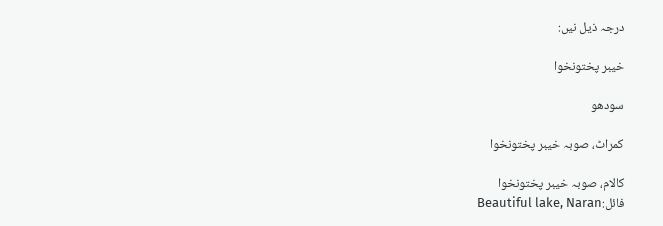درجہ ذیل نيں:

خیبر پختونخوا

سودھو

کمراٹ، صوبہ خیبر پختونخوا

کالام، صوبہ خیبر پختونخوا
فائل:Beautiful lake, Naran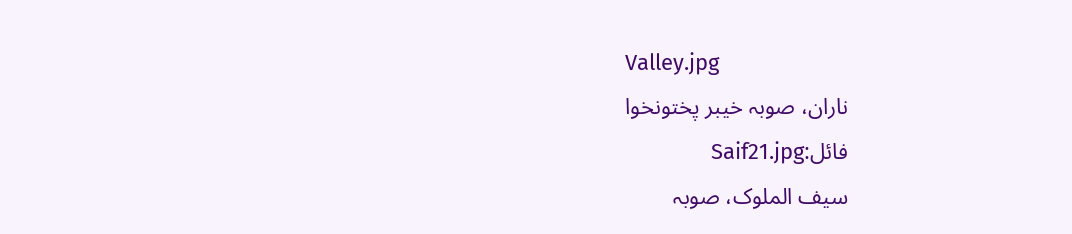Valley.jpg
ناران، صوبہ خیبر پختونخوا
فائل:Saif21.jpg
سیف الملوک، صوبہ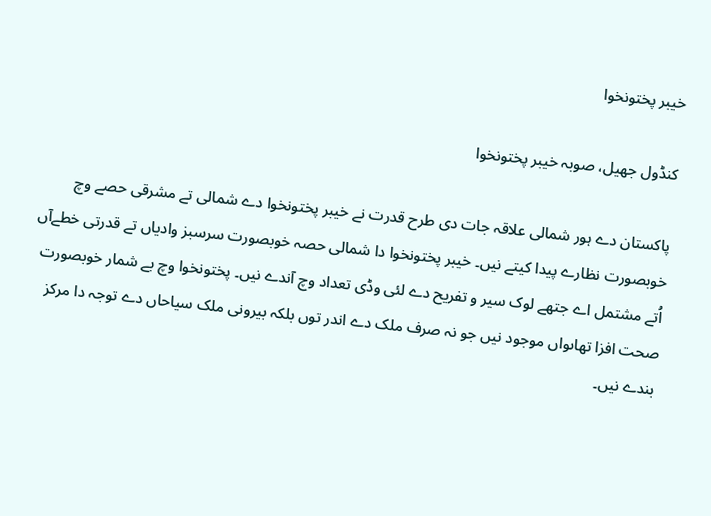خیبر پختونخوا

کنڈول جھیل، صوبہ خیبر پختونخوا

پاکستان دے ہور شمالی علاقہ جات دی طرح قدرت نے خیبر پختونخوا دے شمالی تے مشرقی حصے وچ خوبصورت نظارے پیدا کیتے نيں۔ خیبر پختونخوا دا شمالی حصہ خوبصورت سرسبز وادیاں تے قدرتی خطےآں اُتے مشتمل اے جتھے لوک سیر و تفریح دے لئی وڈی تعداد وچ آندے نيں۔ پختونخوا وچ بے شمار خوبصورت صحت افزا تھاںواں موجود نيں جو نہ صرف ملک دے اندر توں بلکہ بیرونی ملک سیاحاں دے توجہ دا مرکز بندے نيں۔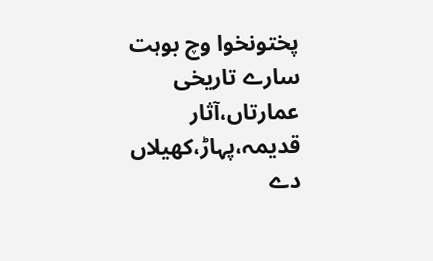پختونخوا وچ بوہت سارے تاریخی عمارتاں،آثار قدیمہ،پہاڑ،کھیلاں دے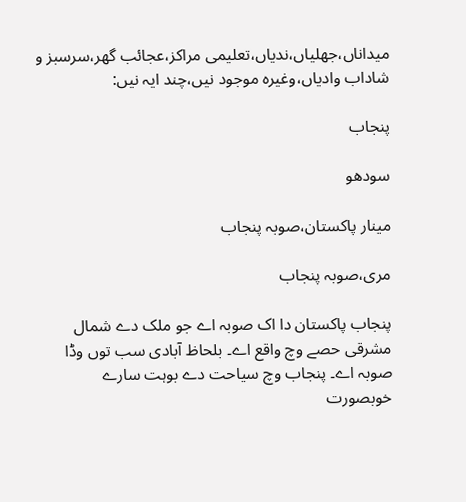میداناں،جھلیاں،ندیاں،تعلیمی مراکز،عجائب گھر،سرسبز و شاداب وادیاں،وغیرہ موجود نيں،چند ایہ نيں:

پنجاب

سودھو

مینار پاکستان،صوبہ پنجاب

مری،صوبہ پنجاب

پنجاب پاکستان دا اک صوبہ اے جو ملک دے شمال مشرقی حصے وچ واقع اے۔ بلحاظ آبادی سب توں وڈا صوبہ اے۔ پنجاب وچ سیاحت دے بوہت سارے خوبصورت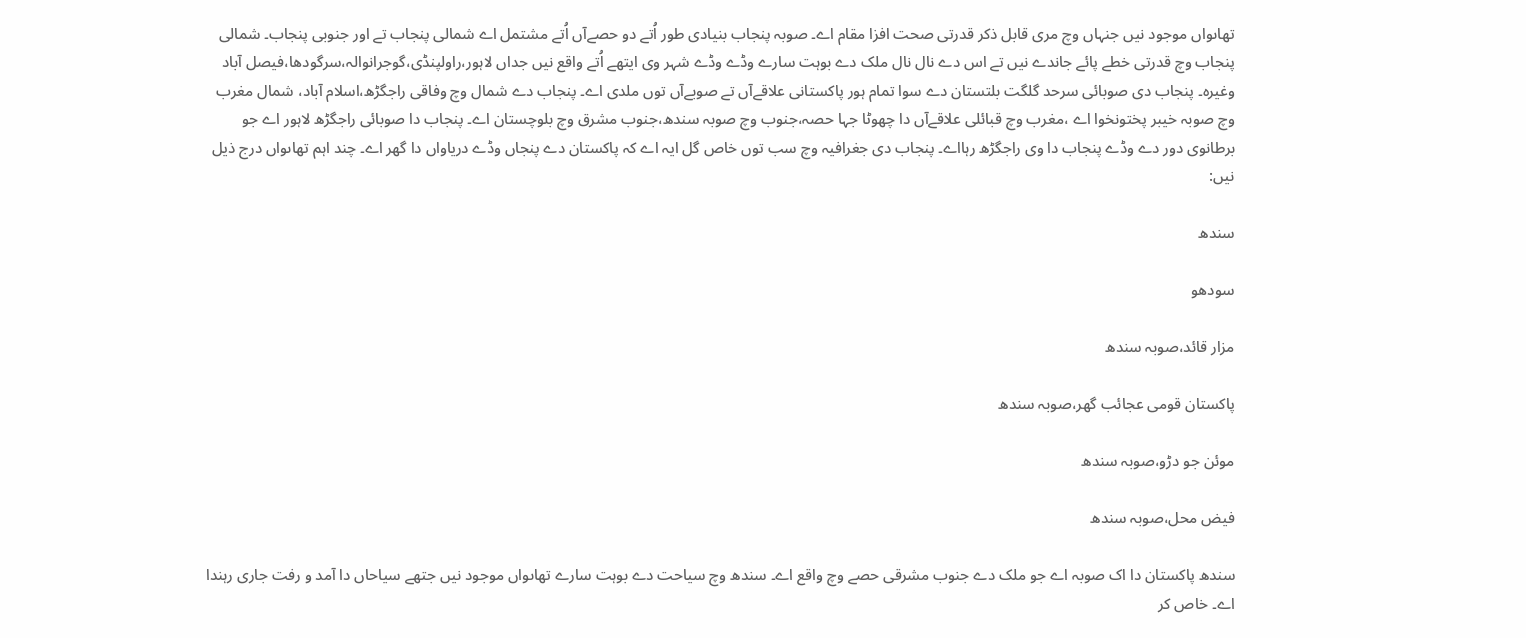تھاںواں موجود نيں جنہاں وچ مری قابل ذکر قدرتی صحت افزا مقام اے۔ صوبہ پنجاب بنیادی طور اُتے دو حصےآں اُتے مشتمل اے شمالی پنجاب تے اور جنوبی پنجاب۔ شمالی پنجاب وچ قدرتی خطے پائے جاندے نيں تے اس دے نال نال ملک دے بوہت سارے وڈے وڈے شہر وی ایتھے اُتے واقع نيں جداں لاہور،راولپنڈی،گوجرانوالہ،سرگودھا،فیصل آباد وغیرہ۔ پنجاب دی صوبائی سرحد گلگت بلتستان دے سوا تمام ہور پاکستانی علاقےآں تے صوبےآں توں ملدی اے۔ پنجاب دے شمال وچ وفاقی راجگڑھ،اسلام آباد، شمال مغرب وچ صوبہ خیبر پختونخوا اے ،مغرب وچ قبائلی علاقےآں دا چھوٹا جہا حصہ،جنوب وچ صوبہ سندھ،جنوب مشرق وچ بلوچستان اے۔ پنجاب دا صوبائی راجگڑھ لاہور اے جو برطانوی دور دے وڈے پنجاب دا وی راجگڑھ رہااے۔ پنجاب دی جغرافیہ وچ سب توں خاص گل ایہ اے کہ پاکستان دے پنجاں وڈے دریاواں دا گھر اے۔ چند اہم تھاںواں درج ذیل نيں:

سندھ

سودھو

مزار قائد،صوبہ سندھ

پاکستان قومی عجائب گھر،صوبہ سندھ

موئن جو دڑو،صوبہ سندھ

فیض محل،صوبہ سندھ

سندھ پاکستان دا اک صوبہ اے جو ملک دے جنوب مشرقی حصے وچ واقع اے۔ سندھ وچ سیاحت دے بوہت سارے تھاںواں موجود نيں جتھے سیاحاں دا آمد و رفت جاری رہندا اے۔ خاص کر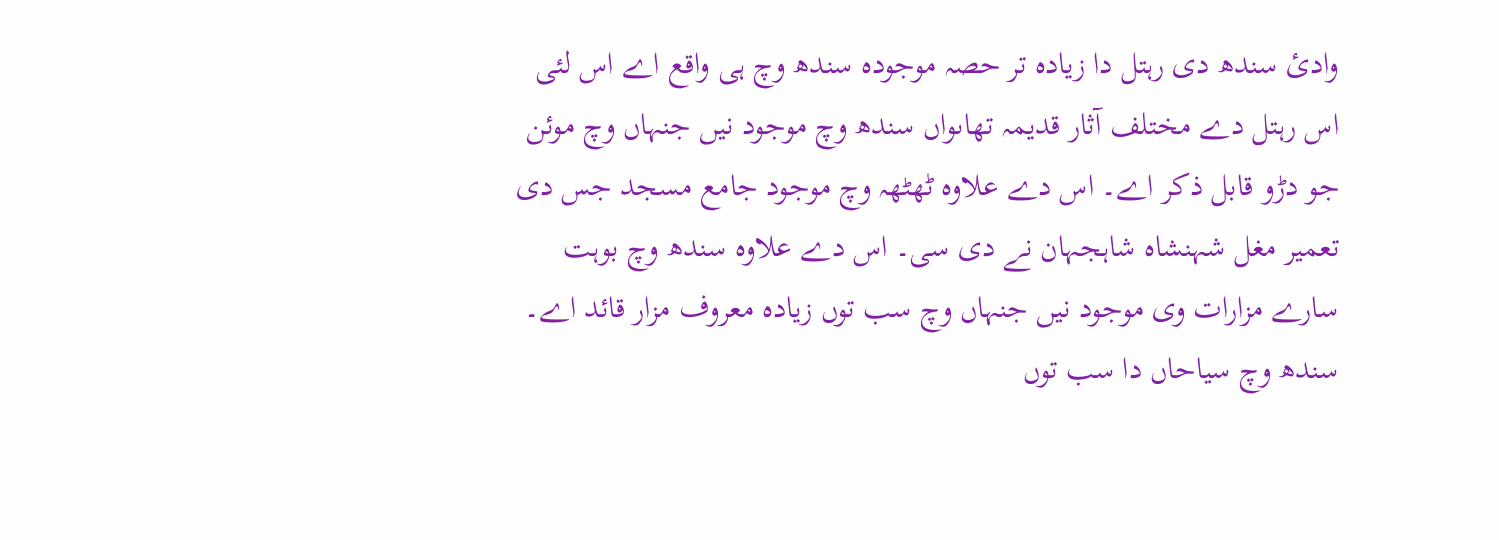وادئ سندھ دی رہتل دا زیادہ تر حصہ موجودہ سندھ وچ ہی واقع اے اس لئی اس رہتل دے مختلف آثار قدیمہ تھاںواں سندھ وچ موجود نيں جنہاں وچ موئن جو دڑو قابل ذکر اے۔ اس دے علاوہ ٹھٹھہ وچ موجود جامع مسجد جس دی تعمیر مغل شہنشاہ شاہجہان نے دی سی۔ اس دے علاوہ سندھ وچ بوہت سارے مزارات وی موجود نيں جنہاں وچ سب توں زیادہ معروف مزار قائد اے۔ سندھ وچ سیاحاں دا سب توں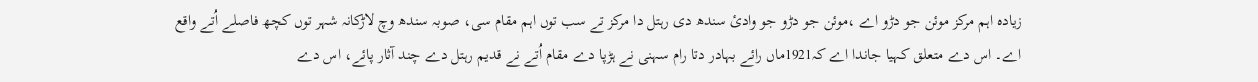زیادہ اہم مرکز موئن جو دڑو اے ،موئن جو دڑو جو وادئ سندھ دی رہتل دا مرکز تے سب توں اہم مقام سی، صوبہ سندھ وچ لاڑکانہ شہر توں کچھ فاصلے اُتے واقع اے۔ اس دے متعلق کہیا جاندا اے کہ1921ماں رائے بہادر دتا رام سہنی نے ہڑپا دے مقام اُتے نے قدیم رہتل دے چند آثار پائے، اس دے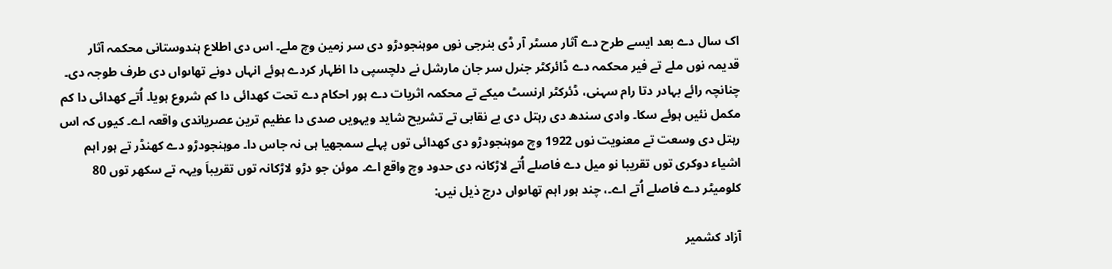اک سال دے بعد ايسے طرح دے آثار مسٹر آر ڈی بنرجی نوں موہنجودڑو دی سر زمین وچ ملے۔ اس دی اطلاع ہندوستانی محکمہ آثار قدیمہ نوں ملے تے فیر محکمہ دے ڈائرکٹر جنرل سر جان مارشل نے دلچسپی دا اظہار کردے ہوئے انہاں دونے تھاںواں دی طرف طوجہ دی۔ چنانچہ رائے بہادر دتا رام سہنی، ڈئرکٹر ارنسٹ میکے تے محکمہ اثریات دے ہور احکام دے تحت کھدائی دا کم شروع ہويا۔ اُتے کھدائی دا کم مکمل نئيں ہوئے سکا۔ وادی سندھ دی رہتل دی بے نقابی تے تشریح شاید ویہويں صدی دا عظیم ترین عصریاندی واقعہ اے۔ کیوں کہ اس رہتل دی وسعت تے معنویت نوں 1922 وچ موہنجودڑو دی کھدائی توں پہلے سمجھیا ہی نہ جاس دا۔ موہنجودڑو دے کھنڈر تے ہور اہم اشیاء دوکری توں تقریبا نو میل دے فاصلے اُتے لاڑکانہ دی حدود وچ واقع اے۔ موئن جو دڑو لاڑکانہ توں تقریباَ ویہہ تے سکھر توں 80 کلومیٹر دے فاصلے اُتے اے۔، چند ہور اہم تھاںواں درج ذیل نيں:

آزاد کشمیر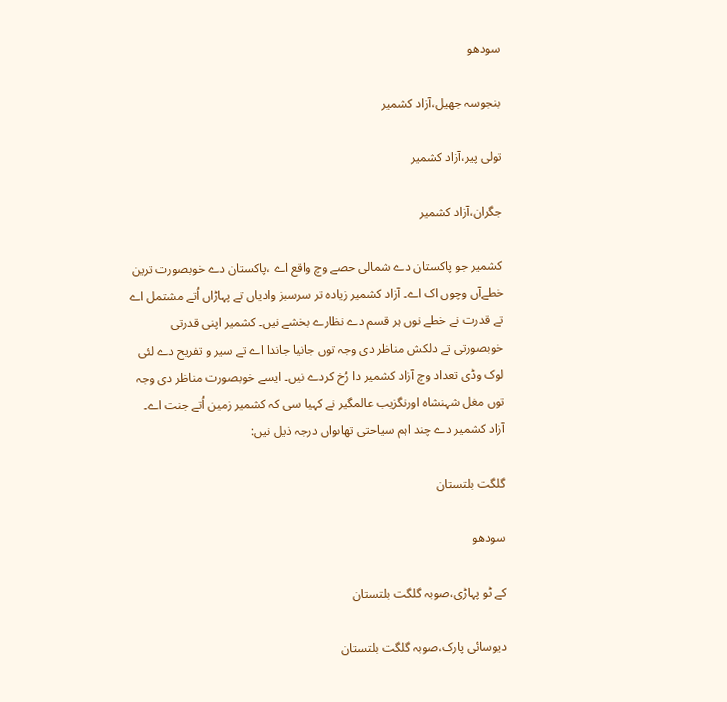سودھو

بنجوسہ جھیل،آزاد کشمیر

تولی پیر،آزاد کشمیر

جگران،آزاد کشمیر

کشمیر جو پاکستان دے شمالی حصے وچ واقع اے ،پاکستان دے خوبصورت ترین خطےآں وچوں اک اے۔ آزاد کشمیر زیادہ تر سرسبز وادیاں تے پہاڑاں اُتے مشتمل اے تے قدرت نے خطے نوں ہر قسم دے نظارے بخشے نيں۔ کشمیر اپنی قدرتی خوبصورتی تے دلکش مناظر دی وجہ توں جانیا جاندا اے تے سیر و تفریح دے لئی لوک وڈی تعداد وچ آزاد کشمیر دا رُخ کردے نيں۔ ايسے خوبصورت مناظر دی وجہ توں مغل شہنشاہ اورنگزیب عالمگیر نے کہیا سی کہ کشمیر زمین اُتے جنت اے۔ آزاد کشمیر دے چند اہم سیاحتی تھاںواں درجہ ذیل نيں:

گلگت بلتستان

سودھو

کے ٹو پہاڑی،صوبہ گلگت بلتستان

دیوسائی پارک،صوبہ گلگت بلتستان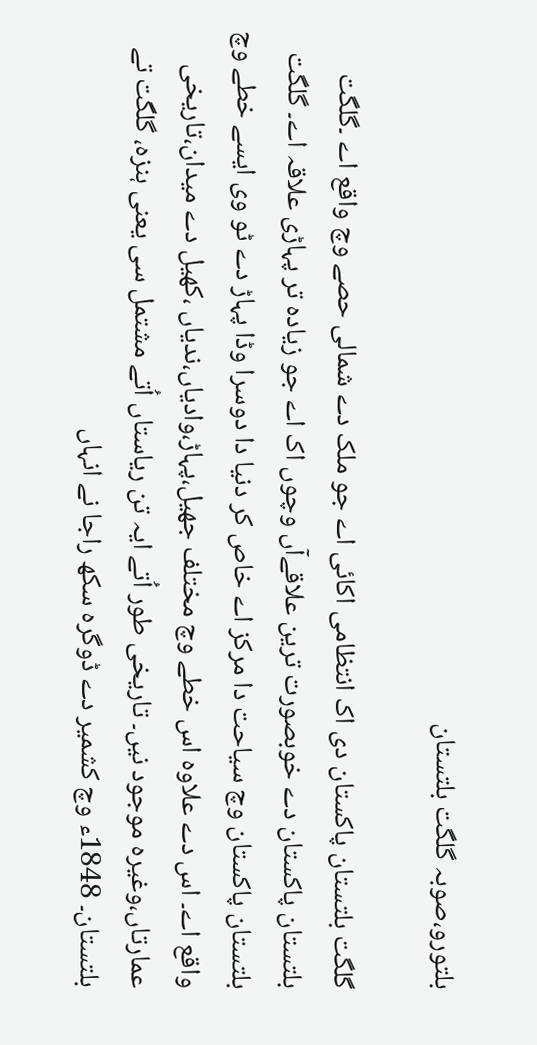بلتورو،صوبہ گلگت بلتستان

گلگت بلتستان پاکستان دی اک انتظامی اکائی اے جو ملک دے شمالی حصے وچ واقع اے ۔گلگت بلتستان پاکستان دے خوبصورت ترین علاقےآں وچوں اک اے جو زیادہ تر پہاڑی علاقہ اے۔ گلگت بلتستان پاکستان وچ سیاحت دا مرکز اے خاص کر دنیا دا دوسرا وڈا پہاڑ دے ٹو وی ايسے خطے وچ واقع اے۔ اس دے علاوہ اس خطے وچ مختلف جھیل،پہاڑ،وادیاں،ندیاں ،کھیل دے میدان،تاریخی عمارتاں،وغیرہ موجود نيں۔ تاریخی طور اُتے ایہ تن ریاستاں اُتے مشتمل سی یعنی ہنزہ، گلگت تے بلتستان۔ 1848ء وچ کشمیر دے ڈوگرہ سکھ راجا نے انہاں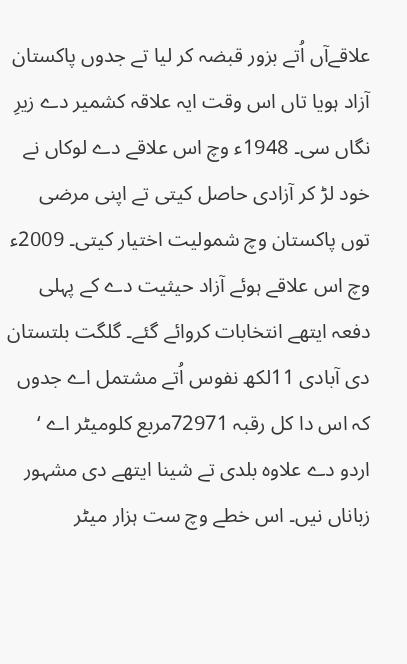علاقےآں اُتے بزور قبضہ کر ليا تے جدوں پاکستان آزاد ہويا تاں اس وقت ایہ علاقہ کشمیر دے زیرِ نگاں سی۔ 1948ء وچ اس علاقے دے لوکاں نے خود لڑ کر آزادی حاصل کيتی تے اپنی مرضی توں پاکستان وچ شمولیت اختیار کيتی۔ 2009ء وچ اس علاقے ہوئے آزاد حیثیت دے کے پہلی دفعہ ایتھے انتخابات کروائے گئے۔ گلگت بلتستان دی آبادی 11لکھ نفوس اُتے مشتمل اے جدوں کہ اس دا کل رقبہ 72971مربع کلومیٹر اے ‘ اردو دے علاوہ بلدی تے شینا ایتھے دی مشہور زباناں نيں۔ اس خطے وچ ست ہزار میٹر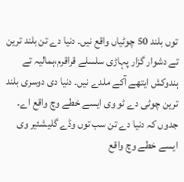توں بلند 50 چوٹیاں واقع نيں۔ دنیا دے تن بلند ترین تے دشوار گزار پہاڑی سلسلے قراقرم،ہمالیہ تے ہندوکش ایتھے آکے ملدے نيں۔ دنیا دی دوسری بلند ترین چوٹی دے ٹو وی ايسے خطے وچ واقع اے۔ جدوں کہ دنیا دے تن سب توں وڈے گلیشئیر وی ايسے خطے وچ واقع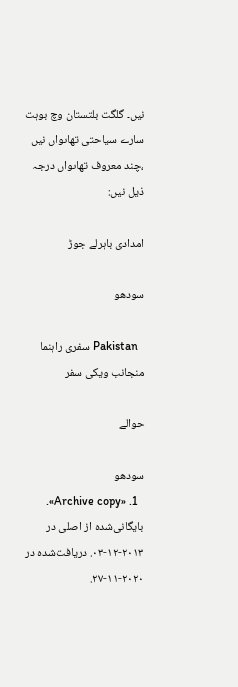نيں۔ گلگت بلتستان وچ بوہت سارے سیاحتی تھاںواں نيں ،چند معروف تھاںواں درجہ ذیل نيں:

امدادی باہرلے جوڑ

سودھو

  Pakistan سفری راہنما منجانب ویکی سفر

حوالے

سودھو
  1. «Archive copy». بایگانی‌شده از اصلی در ۲۰۱۳-۱۲-۰۳. دریافت‌شده در ۲۰۲۰-۱۱-۲۷.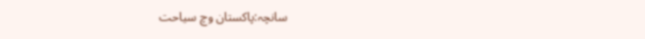سانچہ:پاکستان وچ سیاحت